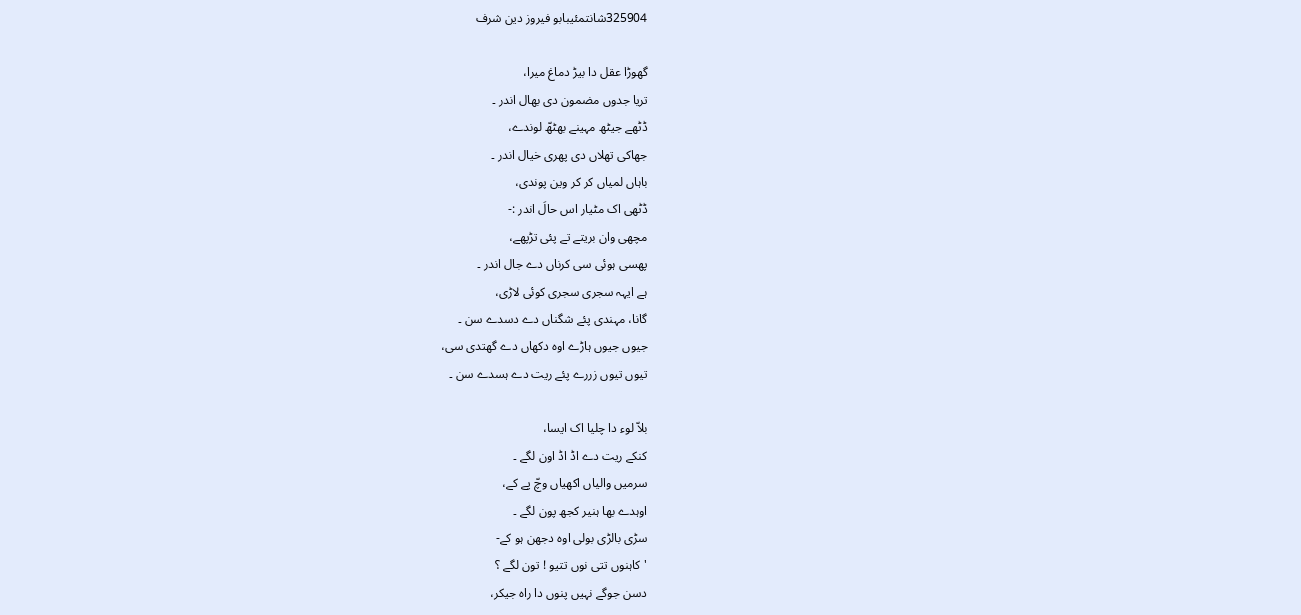325904شانتمئیبابو فیروز دین شرف

گھوڑا عقل دا بیڑ دماغ میرا،
تریا جدوں مضمون دی بھال اندر ۔
ڈٹھے جیٹھ مہینے بھٹھّ لوندے،
جھاکی تھلاں دی پھری خیال اندر ۔
باہاں لمیاں کر کر وین پوندی،
ڈٹھی اک مٹیار اس حالَ اندر :-
مچھی وان بریتے تے پئی تڑپھے،
پھسی ہوئی سی کرناں دے جال اندر ۔
ہے ایہہ سجری سجری کوئی لاڑی،
گانا، مہندی پئے شگناں دے دسدے سن ۔
جیوں جیوں ہاڑے اوہ دکھاں دے گھتدی سی،
تیوں تیوں زررے پئے ریت دے ہسدے سن ۔

بلاّ لوء دا چلیا اک ایسا،
کنکے ریت دے اڈ اڈ اون لگے ۔
سرمیں والیاں اکھیاں وچّ پے کے،
اوہدے بھا ہنیر کجھ پون لگے ۔
سڑی بالڑی بولی اوہ دجھن ہو کے-
'کاہنوں تتی نوں تتیو ! تون لگے ؟
دسن جوگے نہیں پنوں دا راہ جیکر،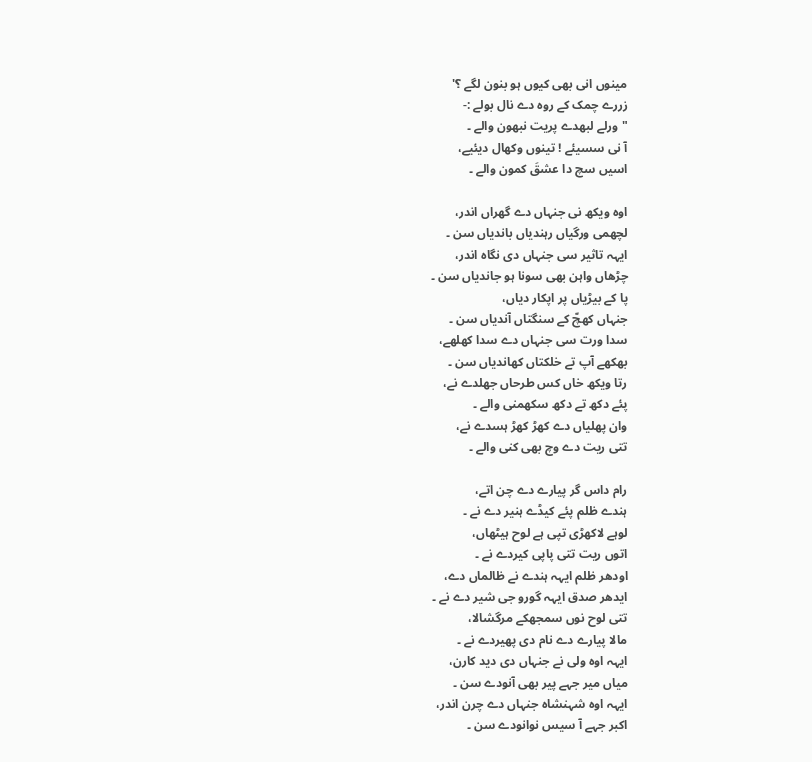مینوں انی بھی کیوں ہو بنون لگے ؟'
زررے چمک کے روہ دے نال بولے :-
"ورلے لبھدے پریت نبھون والے ۔
آ نی سسیئے ! تینوں وکھال دیئیے،
اسیں سچ دا عشقَ کمون والے ۔

اوہ ویکھ نی جنہاں دے گھراں اندر،
لچھمی ورگیاں رہندیاں باندیاں سن ۔
ایہہ تاثیر سی جنہاں دی نگاہ اندر،
چڑھاں واہن بھی سونا ہو جاندیاں سن ۔
پا کے بیڑیاں پر اپکار دیاں،
جنہاں کھچّ کے سنگتاں آندیاں سن ۔
سدا ورت سی جنہاں دے سدا کھلھے،
بھکھے آپ تے خلکتاں کھاندیاں سن ۔
رتا ویکھ خاں کس طرحاں جھلدے نے،
پئے دکھ تے دکھ سکھمنی والے ۔
وان پھلیاں دے کھڑ کھڑ ہسدے نے،
تتی ریت دے وچ بھی کنی والے ۔

رام داس گر پیارے دے چن اتے،
ہندے ظلم پئے کیڈے ہنیر دے نے ۔
لوہے لاکھڑی تپی ہے لوح ہیٹھاں،
اتوں ریت تتی پاپی کیردے نے ۔
اودھر ظلم ایہہ ہندے نے ظالماں دے،
ایدھر صدق ایہہ گورو جی شیر دے نے ۔
تتی لوح نوں سمجھکے مرگشالا،
مالا پیارے دے نام دی پھیردے نے ۔
ایہہ اوہ ولی نے جنہاں دی دید کارن،
میاں میر جہے پیر بھی آنودے سن ۔
ایہہ اوہ شہنشاہ جنہاں دے چرن اندر،
اکبر جہے آ سیس نوانودے سن ۔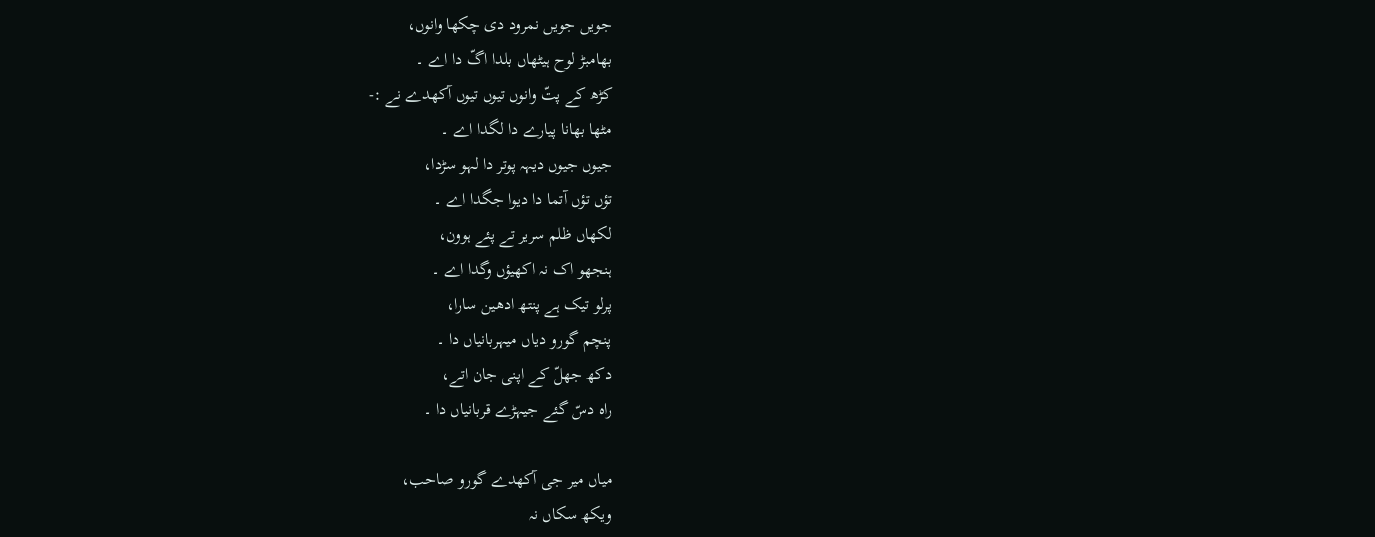جویں جویں نمرود دی چکھا وانوں،
بھامبڑ لوح ہیٹھاں بلدا اگّ دا اے ۔
کڑھ کے پتّ وانوں تیوں تیوں آکھدے نے :-
مٹھا بھانا پیارے دا لگدا اے ۔
جیوں جیوں دیہہ پوتر دا لہو سڑدا،
تؤں تؤں آتما دا دیوا جگدا اے ۔
لکھاں ظلم سریر تے پئے ہوون،
ہنجھو اک نہ اکھیؤں وگدا اے ۔
پرلو تیک ہے پنتھ ادھین سارا،
پنچم گورو دیاں میہربانیاں دا ۔
دکھ جھلّ کے اپنی جان اتے،
راہ دسّ گئے جیہڑے قربانیاں دا ۔

میاں میر جی آکھدے گورو صاحب،
ویکھ سکاں نہ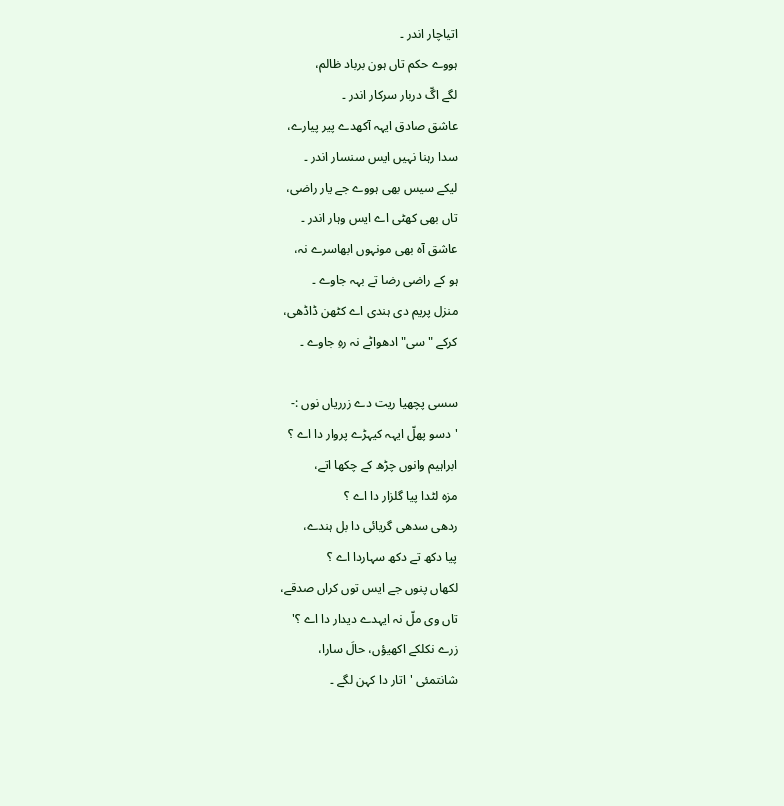اتیاچار اندر ۔
ہووے حکم تاں ہون برباد ظالم،
لگے اگّ دربار سرکار اندر ۔
عاشق صادق ایہہ آکھدے پیر پیارے،
سدا رہنا نہیں ایس سنسار اندر ۔
لیکے سیس بھی ہووے جے یار راضی،
تاں بھی کھٹی اے ایس وہار اندر ۔
عاشق آہ بھی مونہوں ابھاسرے نہ،
ہو کے راضی رضا تے بہہ جاوے ۔
منزل پریم دی ہندی اے کٹھن ڈاڈھی،
کرکے "سی" ادھواٹے نہ رہِ جاوے ۔

سسی پچھیا ریت دے زرریاں نوں :-
'دسو پھلّ ایہہ کیہڑے پروار دا اے ؟
ابراہیم وانوں چڑھ کے چکھا اتے،
مزہ لٹدا پیا گلزار دا اے ؟
ردھی سدھی گریائی دا بل ہندے،
پیا دکھ تے دکھ سہاردا اے ؟
لکھاں پنوں جے ایس توں کراں صدقے،
تاں وی ملّ نہ ایہدے دیدار دا اے ؟'
زرے نکلکے اکھیؤں، حالَ سارا،
شانتمئی 'اتار دا کہن لگے ۔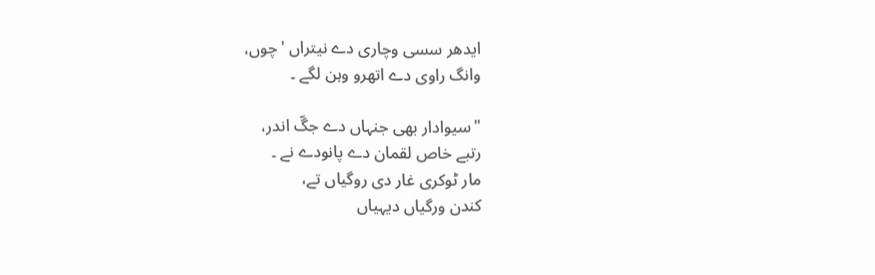ایدھر سسی وچاری دے نیتراں 'چوں،
وانگ راوی دے اتھرو وہن لگے ۔

"سیوادار بھی جنہاں دے جگّ اندر،
رتبے خاص لقمان دے پانودے نے ۔
مار ٹوکری غار دی روگیاں تے،
کندن ورگیاں دیہیاں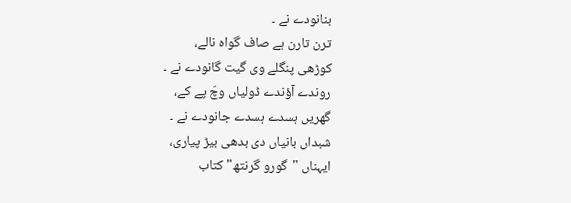بنانودے نے ۔
ترن تارن ہے صاف گواہ نالے،
کوڑھی پنگلے وی گیت گانودے نے ۔
روندے آؤندے ڈولیاں وچّ پے کے،
گھریں ہسدے ہسدے جانودے نے ۔
شبداں بانیاں دی بدھی بیڑ پیاری،
ایہناں "گورو گرنتھ" کتاب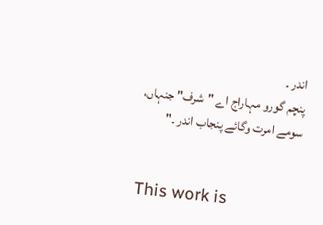اندر ۔
پنچم گورو مہاراج اے "شرف" جنہاں،
سومے امرت وگائے پنجاب اندر ۔"


This work is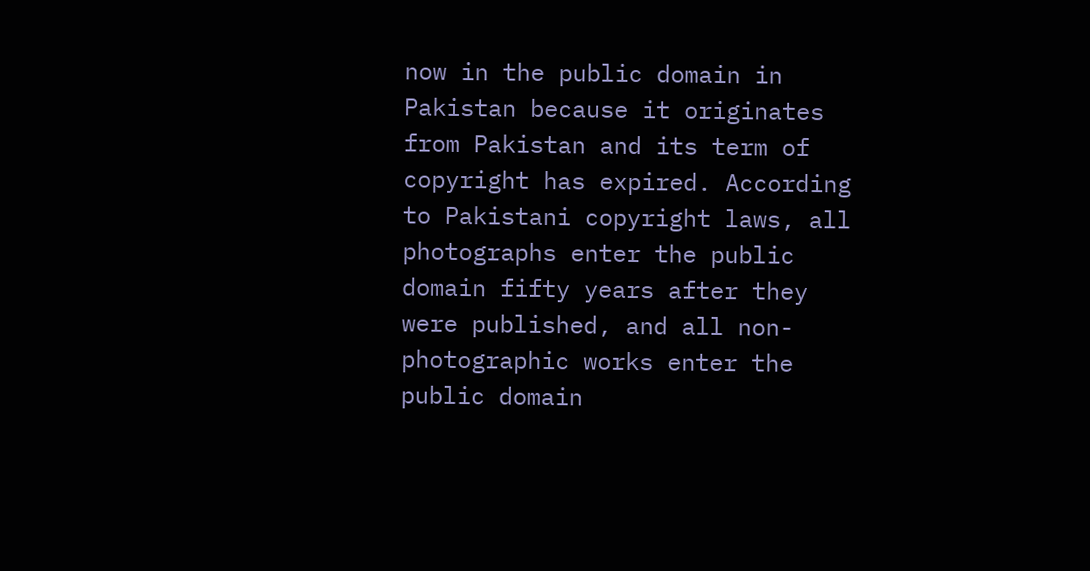now in the public domain in Pakistan because it originates from Pakistan and its term of copyright has expired. According to Pakistani copyright laws, all photographs enter the public domain fifty years after they were published, and all non-photographic works enter the public domain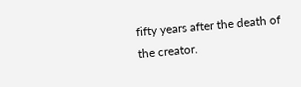fifty years after the death of the creator.